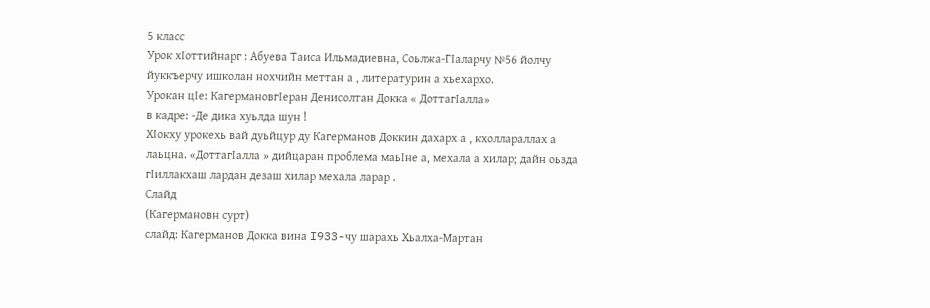5 класс
Урок хIоттийнарг : Абуева Таиса Ильмадиевна, Соьлжа-ГIаларчу №56 йолчу йуккъерчу ишколан нохчийн меттан а , литературин а хьехархо.
Урокан цIе: КагермановгIеран Денисолтан Докка « ДоттагIалла»
в кадре: -Де дика хуьлда шун !
ХIокху урокехь вай дуьйцур ду Кагерманов Доккин дахарх а , кхоллараллах а лаьцна. «ДоттагIалла » дийцаран проблема маьIне а, мехала а хилар; дайн оьзда гIиллакхаш лардан дезаш хилар мехала ларар .
Слайд
(Кагермановн сурт)
слайд: Кагерманов Докка вина I933-чу шарахь Хьалха-Мартан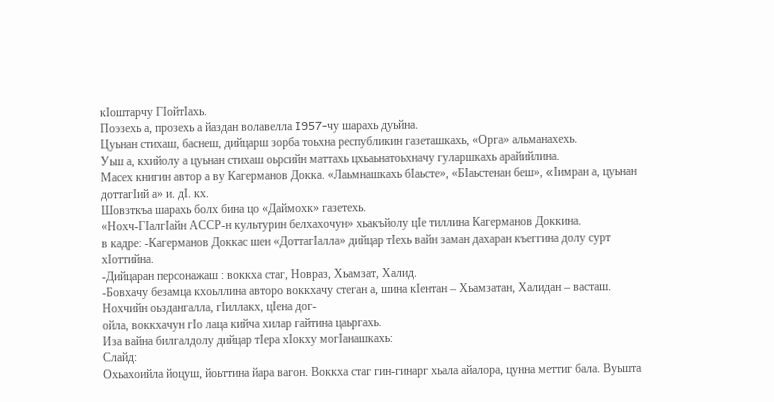кIоштарчу ГIойтIахь.
Поэзехь а, прозехь а йаздан волавелла I957-чу шарахь дуьйна.
Цуьнан стихаш, баснеш, дийцарш зорба тоьхна республикин газеташкахь, «Орга» альманахехь.
Уьш а, кхийолу а цуьнан стихаш оьрсийн маттахь цхьаьнатоьхначу гуларшкахь арайийлина.
Масех книгин автор а ву Кагерманов Докка. «Лаьмнашкахь бIаьсте», «БIаьстенан беш», «Iимран а, цуьнан доттагIий а» и. дI. кх.
Шовзткъа шарахь болх бина цо «Даймохк» газетехь.
«Нохч-ГIалгIайн АССР-н культурин белхахочун» хьакъйолу цIе тиллина Кагерманов Доккина.
в кадре: -Кагерманов Доккас шен «ДоттагIалла» дийцар тIехь вайн заман дахаран къеггина долу сурт хIоттийна.
-Дийцаран персонажаш : воккха стаг, Новраз, Хьамзат, Халид.
-Бовхачу безамца кхоьллина авторо воккхачу стеган а, шина кIентан – Хьамзатан, Халидан – васташ. Нохчийн оьздангалла, гIиллакх, цIена дог-
ойла, воккхачун гIо лаца кийча хилар гайтина цаьргахь.
Иза вайна билгалдолу дийцар тIера хIокху могIанашкахь:
Слайд:
Охьахоийла йоцуш, йоьттина йара вагон. Воккха стаг гин-гинарг хьала айалора, цунна меттиг бала. Вуьшта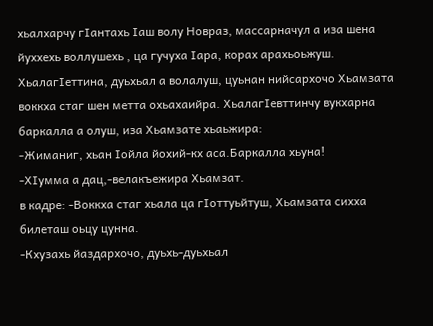хьалхарчу гIантахь Iаш волу Новраз, массарначул а иза шена йуххехь воллушехь , ца гучуха Iара, корах арахьоьжуш.
ХьалагIеттина, дуьхьал а волалуш, цуьнан нийсархочо Хьамзата воккха стаг шен метта охьахаийра. ХьалагIевттинчу вукхарна баркалла а олуш, иза Хьамзате хьаьжира:
-Жиманиг, хьан Iойла йохий-кх аса.Баркалла хьуна!
-ХIумма а дац,-велакъежира Хьамзат.
в кадре: -Воккха стаг хьала ца гIоттуьйтуш, Хьамзата сихха билеташ оьцу цунна.
-Кхузахь йаздархочо, дуьхь-дуьхьал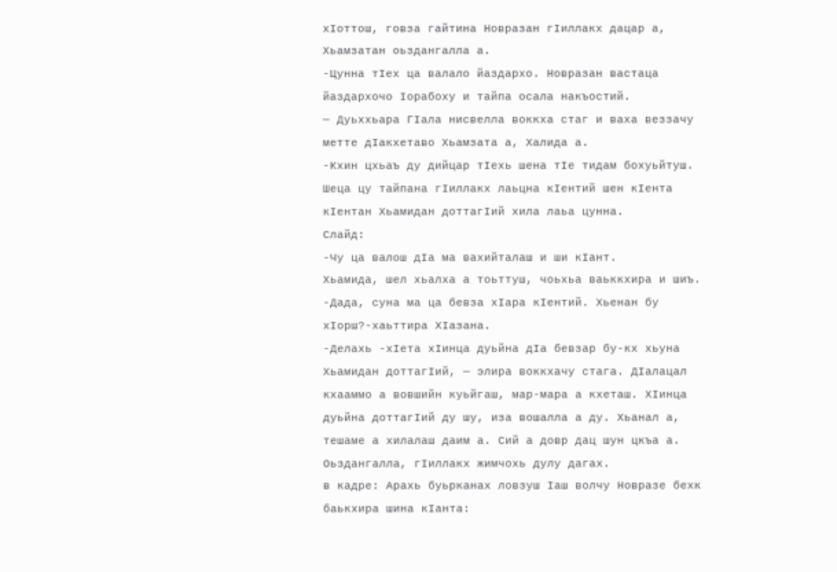хIоттош, говза гайтина Новразан гIиллакх дацар а, Хьамзатан оьздангалла а.
-Цунна тIех ца валало йаздархо. Новразан вастаца йаздархочо Iорабоху и тайпа осала накъостий.
— Дуьххьара ГIала нисвелла воккха стаг и ваха веззачу метте дIакхетаво Хьамзата а, Халида а.
-Кхин цхьаъ ду дийцар тIехь шена тIе тидам бохуьйтуш. Шеца цу тайпана гIиллакх лаьцна кIентий шен кIента кIентан Хьамидан доттагIий хила лаьа цунна.
Слайд:
-Чу ца валош дIа ма вахийталаш и ши кIант.
Хьамида, шел хьалха а тоьттуш, чоьхьа ваьккхира и шиъ.
-Дада, суна ма ца бевза хIара кIентий. Хьенан бу хIорш?-хаьттира ХIазана.
-Делахь -хIета хIинца дуьйна дIа бевзар бу-кх хьуна Хьамидан доттагIий, — элира воккхачу стага. ДIалацал кхааммо а вовшийн куьйгаш, мар-мара а кхеташ. ХIинца дуьйна доттагIий ду шу, иза вошалла а ду. Хьанал а, тешаме а хилалаш даим а. Сий а довр дац шун цкъа а. Оьздангалла, гIиллакх жимчохь дулу дагах.
в кадре: Арахь буьрканах ловзуш Iаш волчу Новразе бехк баькхира шина кIанта: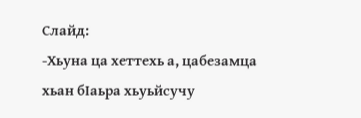Слайд:
-Хьуна ца хеттехь а, цабезамца хьан бIаьра хьуьйсучу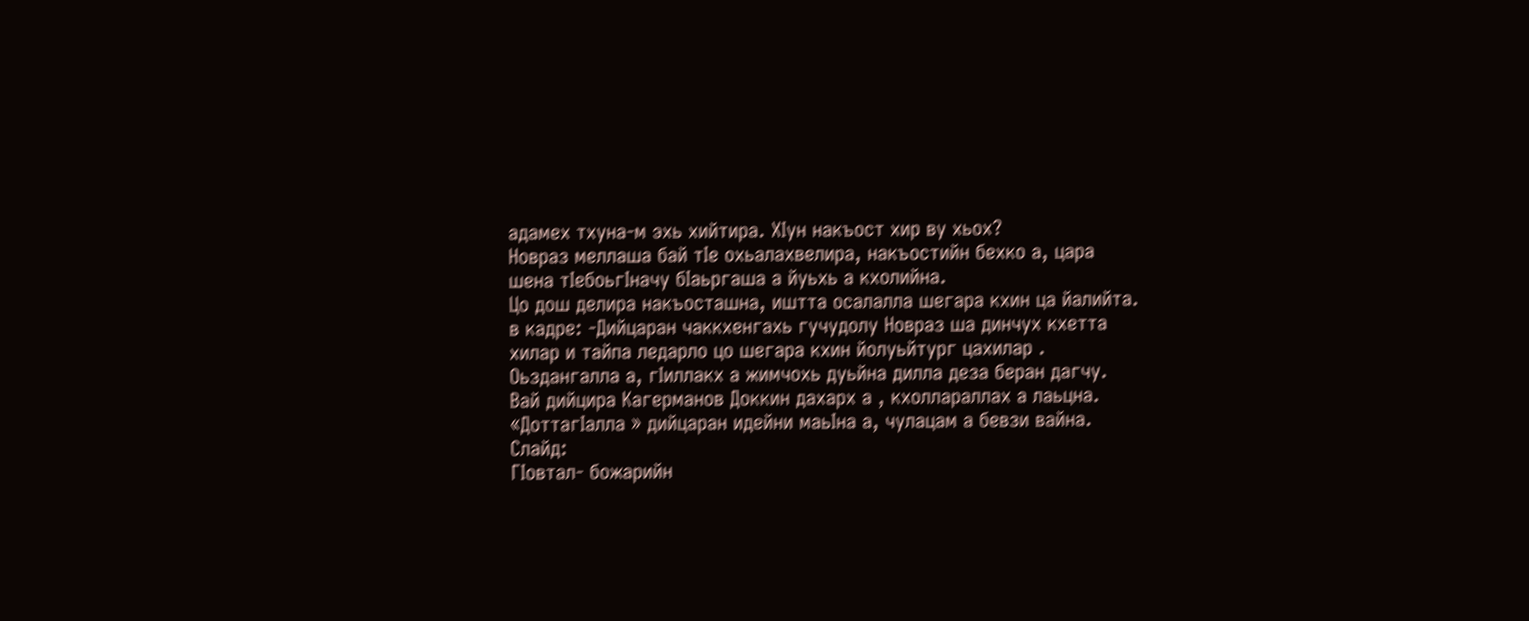адамех тхуна-м эхь хийтира. ХIун накъост хир ву хьох?
Новраз меллаша бай тIе охьалахвелира, накъостийн бехко а, цара шена тIебоьгIначу бIаьргаша а йуьхь а кхолийна.
Цо дош делира накъосташна, иштта осалалла шегара кхин ца йалийта.
в кадре: -Дийцаран чаккхенгахь гучудолу Новраз ша динчух кхетта хилар и тайпа ледарло цо шегара кхин йолуьйтург цахилар .
Оьздангалла а, гIиллакх а жимчохь дуьйна дилла деза беран дагчу.
Вай дийцира Кагерманов Доккин дахарх а , кхоллараллах а лаьцна. «ДоттагIалла » дийцаран идейни маьIна а, чулацам а бевзи вайна.
Слайд:
ГIовтал- божарийн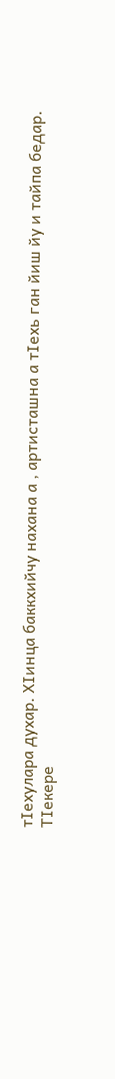тIехулара духар. ХIинца баккхийчу нахана а , артисташна а тIехь ган йиш йу и тайпа бедар.
ТIекере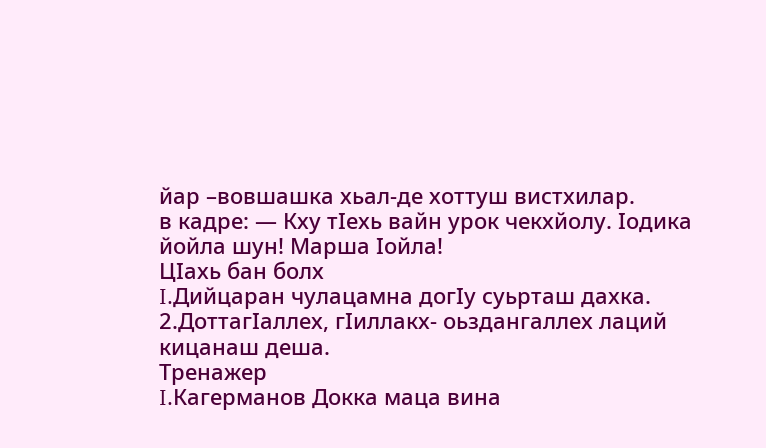йар –вовшашка хьал-де хоттуш вистхилар.
в кадре: — Кху тIехь вайн урок чекхйолу. Iодика йойла шун! Марша Iойла!
ЦIахь бан болх
I.Дийцаран чулацамна догIу суьрташ дахка.
2.ДоттагIаллех, гIиллакх- оьздангаллех лаций кицанаш деша.
Тренажер
I.Кагерманов Докка маца вина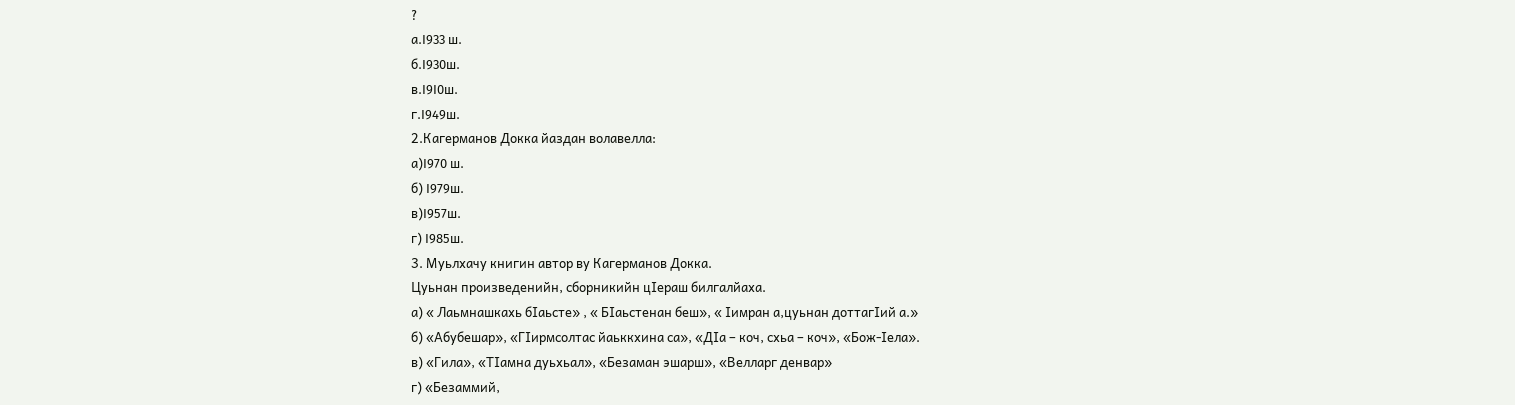?
а.I933 ш.
б.I930ш.
в.I9I0ш.
г.I949ш.
2.Кагерманов Докка йаздан волавелла:
а)I970 ш.
б) I979ш.
в)I957ш.
г) I985ш.
3. Муьлхачу книгин автор ву Кагерманов Докка.
Цуьнан произведенийн, сборникийн цIераш билгалйаха.
а) « Лаьмнашкахь бIаьсте» , « БIаьстенан беш», « Iимран а,цуьнан доттагIий а.»
б) «Абубешар», «ГIирмсолтас йаьккхина са», «ДIа – коч, схьа – коч», «Бож-Iела».
в) «Гила», «ТIамна дуьхьал», «Безаман эшарш», «Велларг денвар»
г) «Безаммий,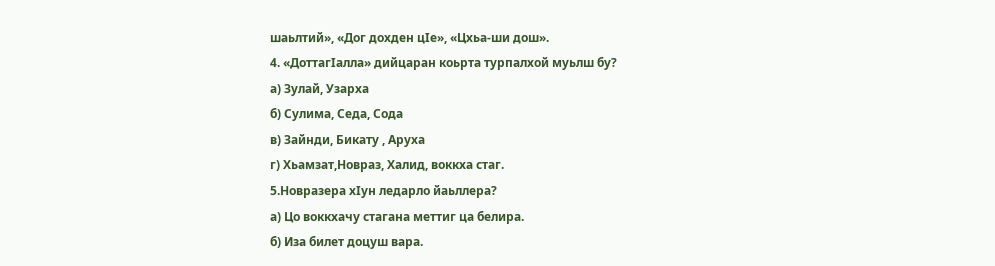шаьлтий», «Дог дохден цIе», «Цхьа-ши дош».
4. «ДоттагIалла» дийцаран коьрта турпалхой муьлш бу?
а) Зулай, Узарха
б) Сулима, Седа, Сода
в) Зайнди, Бикату , Аруха
г) Хьамзат,Новраз, Халид, воккха стаг.
5.Новразера хIун ледарло йаьллера?
а) Цо воккхачу стагана меттиг ца белира.
б) Иза билет доцуш вара.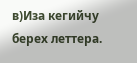в)Иза кегийчу берех леттера.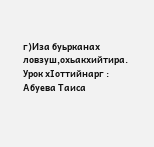г)Иза буьрканах ловзуш,охьакхийтира.
Урок хIоттийнарг : Абуева Таиса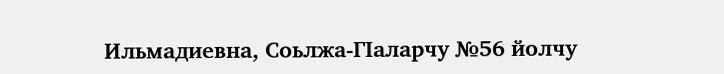Ильмадиевна, Соьлжа-ГIаларчу №56 йолчу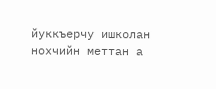йуккъерчу ишколан нохчийн меттан а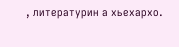, литературин а хьехархо.